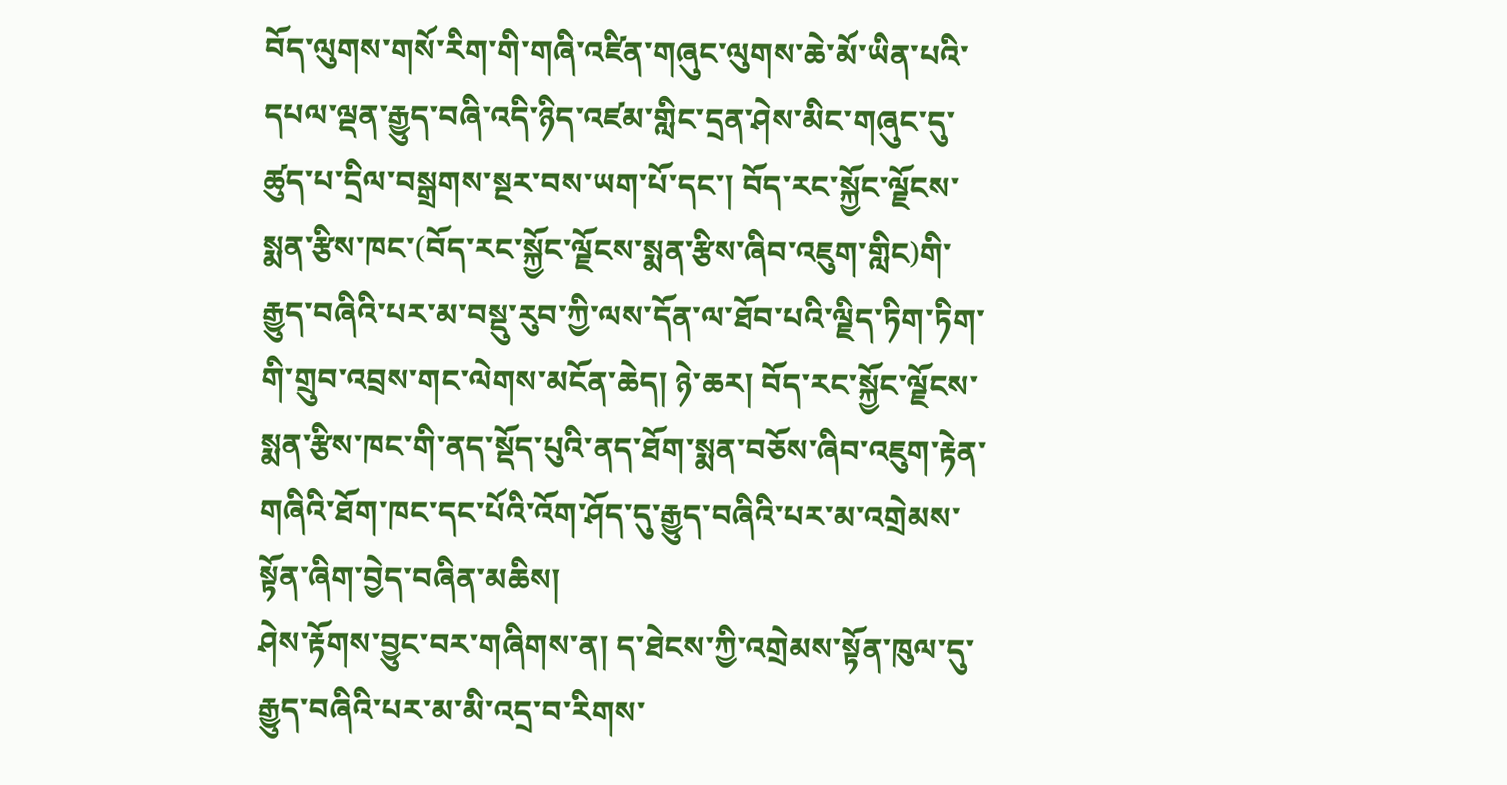བོད་ལུགས་གསོ་རིག་གི་གཞི་འཛིན་གཞུང་ལུགས་ཆེ་མོ་ཡིན་པའི་དཔལ་ལྡན་རྒྱུད་བཞི་འདི་ཉིད་འཛམ་གླིང་དྲན་ཤེས་མིང་གཞུང་དུ་ཚུད་པ་དྲིལ་བསྒྲགས་སྔར་བས་ཡག་པོ་དང་། བོད་རང་སྐྱོང་ལྗོངས་སྨན་རྩིས་ཁང་(བོད་རང་སྐྱོང་ལྗོངས་སྨན་རྩིས་ཞིབ་འཇུག་གླིང)གི་རྒྱུད་བཞིའི་པར་མ་བསྡུ་རུབ་ཀྱི་ལས་དོན་ལ་ཐོབ་པའི་ལྗིད་ཏིག་ཏིག་གི་གྲུབ་འབྲས་གང་ལེགས་མངོན་ཆེད། ཉེ་ཆར། བོད་རང་སྐྱོང་ལྗོངས་སྨན་རྩིས་ཁང་གི་ནད་སྡོད་པུའི་ནད་ཐོག་སྨན་བཅོས་ཞིབ་འཇུག་རྟེན་གཞིའི་ཐོག་ཁང་དང་པོའི་འོག་ཤོད་དུ་རྒྱུད་བཞིའི་པར་མ་འགྲེམས་སྟོན་ཞིག་བྱེད་བཞིན་མཆིས།
ཤེས་རྟོགས་བྱུང་བར་གཞིགས་ན། ད་ཐེངས་ཀྱི་འགྲེམས་སྟོན་ཁུལ་དུ་རྒྱུད་བཞིའི་པར་མ་མི་འདྲ་བ་རིགས་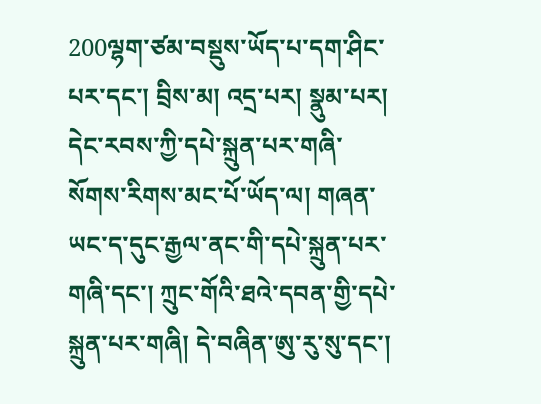200ལྷག་ཙམ་བསྡུས་ཡོད་པ་དག་ཤིང་པར་དང་། བྲིས་མ། འདྲ་པར། སྣུམ་པར། དེང་རབས་ཀྱི་དཔེ་སྐྲུན་པར་གཞི་སོགས་རིགས་མང་པོ་ཡོད་ལ། གཞན་ཡང་ད་དུང་རྒྱལ་ནང་གི་དཔེ་སྐྲུན་པར་གཞི་དང་། ཀྲུང་གོའི་ཐའེ་དབན་གྱི་དཔེ་སྐྲུན་པར་གཞི། དེ་བཞིན་ཨུ་རུ་སུ་དང་།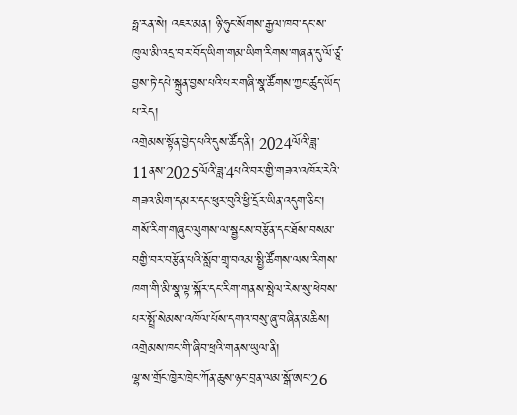ཧྥ་རན་སེ། འཇར་མན། ཉི་ཧུང་སོགས་རྒྱལ་ཁབ་དང་ས་ཁུལ་མི་འདྲ་བར་བོད་ཡིག་གམ་ཡིག་རིགས་གཞན་དུ་ལོ་ཙཱ་བྱས་ཏེ་དཔེ་སྐྲུན་བྱས་པའི་པར་གཞི་སྣ་ཚོགས་ཀྱང་ཚུད་ཡོད་པ་རེད།
འགྲེམས་སྟོན་བྱེད་པའི་དུས་ཚོད་ནི། 2024ལོའི་ཟླ་11ནས་2025ལོའི་ཟླ་4པའི་བར་གྱི་གཟའ་འཁོར་རེའི་གཟའ་མིག་དམར་དང་ཕུར་བུའི་ཕྱི་དྲོར་ཡིན་འདུག་ཅིང་། གསོ་རིག་གཞུང་ལུགས་ལ་སྦྱངས་བརྩོན་དང་ཐོས་བསམ་བགྱི་བར་བརྩོན་པའི་སློབ་གྲྭ་བའམ་སྤྱི་ཚོགས་ལས་རིགས་ཁག་གི་མི་སྣ་ལྟ་སྐོར་དང་རིག་གནས་སྤེལ་རེས་སུ་ཕེབས་པར་སྤྲོ་སེམས་འཁོལ་པོས་དགའ་བསུ་ཞུ་བཞིན་མཆིས།
འགྲེམས་ཁང་གི་ཞིབ་ཕྲའི་གནས་ཡུལ་ནི།
ལྷ་ས་གྲོང་ཁྱེར་ཁྲེང་ཀོན་ཆུས་ཉང་བྲན་ལམ་སྒོ་ཨང་26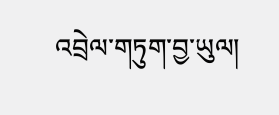འབྲེལ་གཏུག་བྱ་ཡུལ།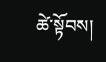ཚེ་སྟོབས།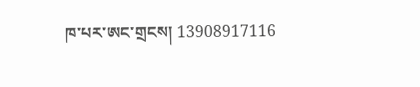ཁ་པར་ཨང་གྲངས། 13908917116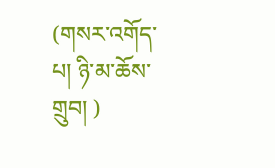(གསར་འགོད་པ། ཉི་མ་ཆོས་གྲུབ། )